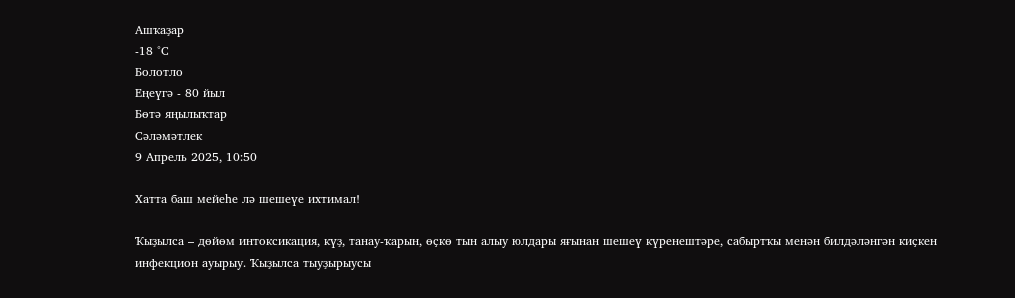Ашҡаҙар
-18 °С
Болотло
Еңеүгә - 80 йыл
Бөтә яңылыҡтар
Сәләмәтлек
9 Апрель 2025, 10:50

Хатта баш мейеһе лә шешеүе ихтимал!

Ҡыҙылса – дөйөм интоксикация, күҙ, танау-ҡарын, өҫкө тын алыу юлдары яғынан шешеү күренештәре, сабыртҡы менән билдәләнгән киҫкен инфекцион ауырыу. Ҡыҙылса тыуҙырыусы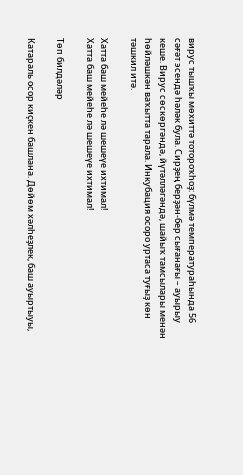вирус тышҡы мөхиттә тотороҡһоҙ: бүлмә температураһында 56 сәғәт эсендә һәләк була. Сирҙең берҙән-бер сығанағы – ауырыу кеше. Вирус сөскөргәндә, йүтәлләгәндә, шайыҡ тамсылары менән һөйләшкән ваҡытта тарала. Инкубация осоро уртаса туғыҙ көн тәшкил итә.

Хатта баш мейеһе лә шешеүе ихтимал!
Хатта баш мейеһе лә шешеүе ихтимал!

Төп билдәләр

Катараль осор киҫкен башлана. Дөйөм хәлһеҙлек, баш ауыртыуы,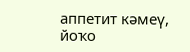аппетит кәмеү, йоҡо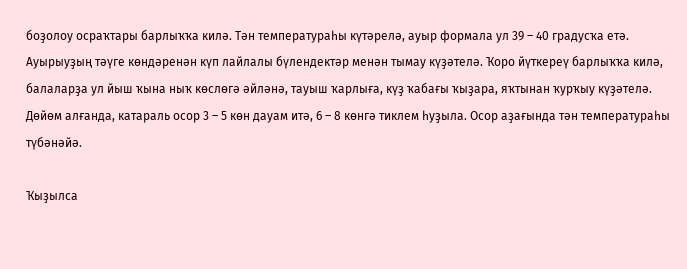боҙолоу осраҡтары барлыҡҡа килә. Тән температураһы күтәрелә, ауыр формала ул 39 – 40 градусҡа етә. Ауырыуҙың тәүге көндәренән күп лайлалы бүлендектәр менән тымау күҙәтелә. Ҡоро йүткереү барлыҡҡа килә, балаларҙа ул йыш ҡына ныҡ көслөгә әйләнә, тауыш ҡарлыға, күҙ ҡабағы ҡыҙара, яҡтынан ҡурҡыу күҙәтелә. Дөйөм алғанда, катараль осор 3 – 5 көн дауам итә, 6 – 8 көнгә тиклем һуҙыла. Осор аҙағында тән температураһы түбәнәйә.

Ҡыҙылса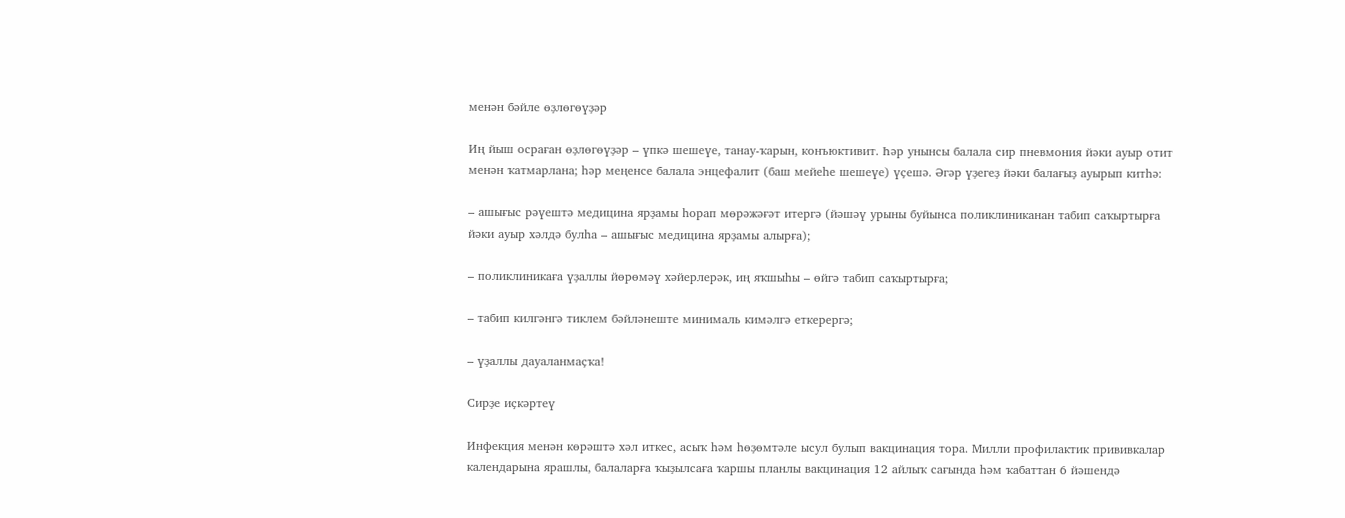менән бәйле өҙлөгөүҙәр

Иң йыш осраған өҙлөгөүҙәр – үпкә шешеүе, танау-ҡарын, конъюктивит. Һәр унынсы балала сир пневмония йәки ауыр отит менән ҡатмарлана; һәр меңенсе балала энцефалит (баш мейеһе шешеүе) үҫешә. Әгәр үҙегеҙ йәки балағыҙ ауырып китһә:

– ашығыс рәүештә медицина ярҙамы һорап мөрәжәғәт итергә (йәшәү урыны буйынса поликлиниканан табип саҡыртырға йәки ауыр хәлдә булһа – ашығыс медицина ярҙамы алырға);

– поликлиникаға үҙаллы йөрөмәү хәйерлерәк, иң яҡшыһы – өйгә табип саҡыртырға;

– табип килгәнгә тиклем бәйләнеште минималь кимәлгә еткерергә;

– үҙаллы дауаланмаҫҡа!

Сирҙе иҫкәртеү

Инфекция менән көрәштә хәл иткес, асыҡ һәм һөҙөмтәле ысул булып вакцинация тора. Милли профилактик прививкалар календарына ярашлы, балаларға ҡыҙылсаға ҡаршы планлы вакцинация 12 айлыҡ сағында һәм ҡабаттан 6 йәшендә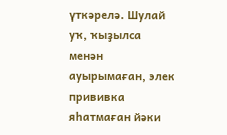үткәрелә. Шулай уҡ, ҡыҙылса менән ауырымаған, элек прививка яһатмаған йәки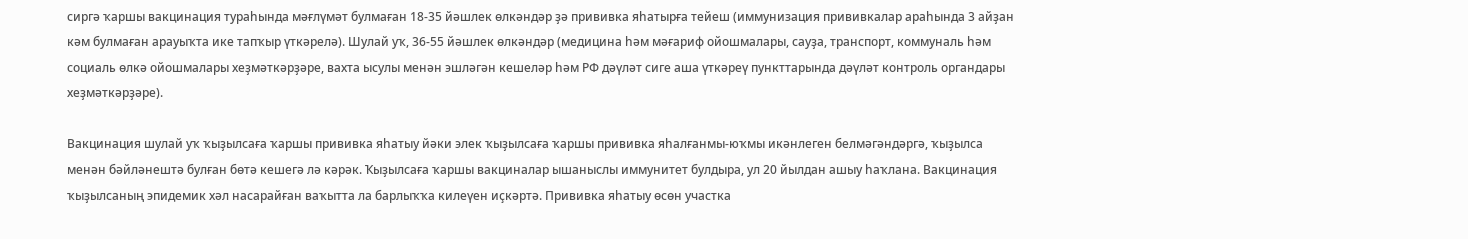сиргә ҡаршы вакцинация тураһында мәғлүмәт булмаған 18-35 йәшлек өлкәндәр ҙә прививка яһатырға тейеш (иммунизация прививкалар араһында 3 айҙан кәм булмаған арауыҡта ике тапҡыр үткәрелә). Шулай уҡ, 36-55 йәшлек өлкәндәр (медицина һәм мәғариф ойошмалары, сауҙа, транспорт, коммуналь һәм социаль өлкә ойошмалары хеҙмәткәрҙәре, вахта ысулы менән эшләгән кешеләр һәм РФ дәүләт сиге аша үткәреү пункттарында дәүләт контроль органдары хеҙмәткәрҙәре).

Вакцинация шулай уҡ ҡыҙылсаға ҡаршы прививка яһатыу йәки элек ҡыҙылсаға ҡаршы прививка яһалғанмы-юҡмы икәнлеген белмәгәндәргә, ҡыҙылса менән бәйләнештә булған бөтә кешегә лә кәрәк. Ҡыҙылсаға ҡаршы вакциналар ышаныслы иммунитет булдыра, ул 20 йылдан ашыу һаҡлана. Вакцинация ҡыҙылсаның эпидемик хәл насарайған ваҡытта ла барлыҡҡа килеүен иҫкәртә. Прививка яһатыу өсөн участка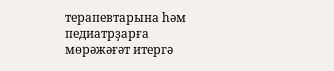терапевтарына һәм педиатрҙарға мөрәжәғәт итергә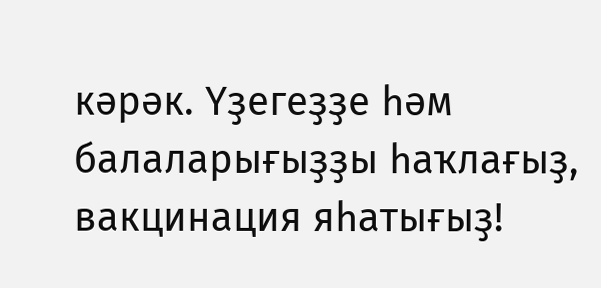кәрәк. Үҙегеҙҙе һәм балаларығыҙҙы һаҡлағыҙ, вакцинация яһатығыҙ!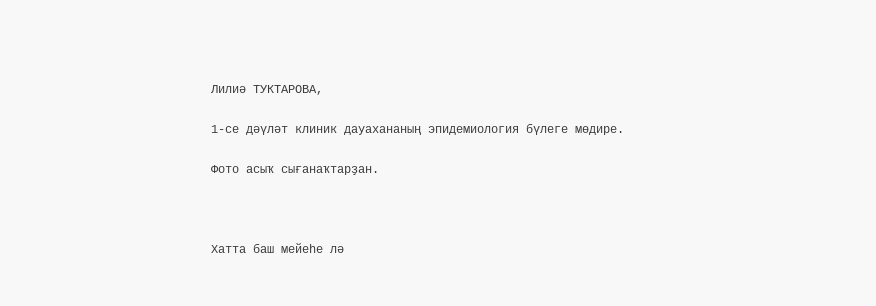Лилиә ТУКТАРОВА,

1-се дәүләт клиник дауахананың эпидемиология бүлеге мөдире.

Фото асыҡ сығанаҡтарҙан.



Хатта баш мейеһе лә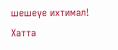шешеүе ихтимал!
Хатта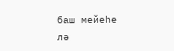баш мейеһе лә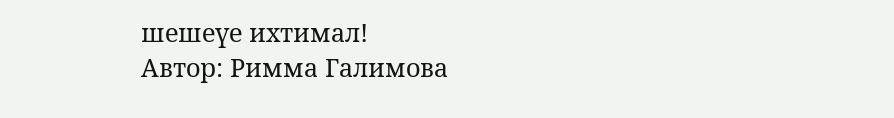шешеүе ихтимал!
Автор: Римма Галимова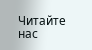Читайте нас